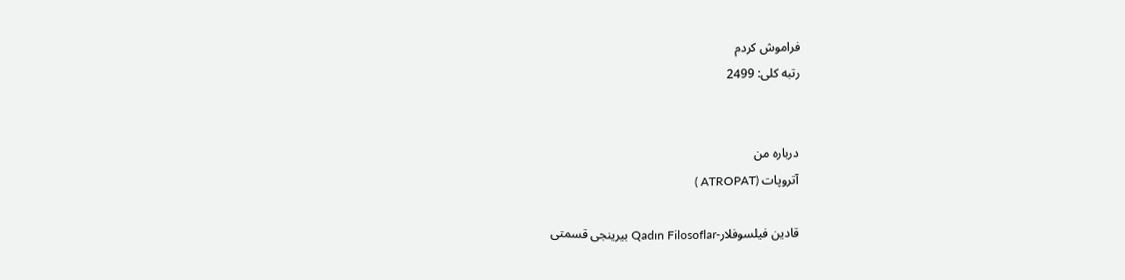فراموش کردم
رتبه کلی: 2499


درباره من
آتروپات (ATROPAT )

قادین فیلسوفلار-Qadın Filosoflar بیرینجی قسمتی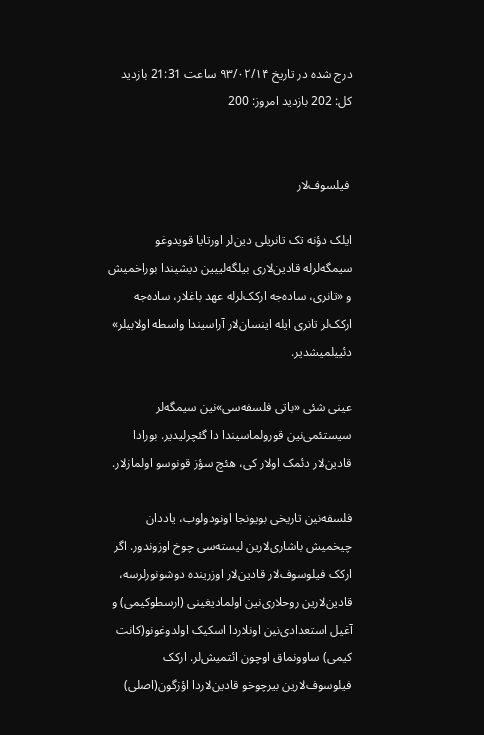درج شده در تاریخ ۹۳/۰۲/۱۴ ساعت 21:31 بازدید کل: 202 بازدید امروز: 200


 فیلسوف‌لار

ایلک دؤنه تک تانریلی دین‌لر اورتایا قویدوغو سیمگه‌لرله قادین‌لاری بیلگه‌لییین دیشیندا بوراخمیش و «تانری، ساده‌جه ارکک‌لرله عهد باغلار، ساده‌جه ارکک‌لر تانری ایله اینسان‌لار آراسیندا واسطه اولابیلر» دئییلمیشدیر.

عینی شئی «باتی فلسفه‌سی»نین سیمگه‌لر سیستئمی‌نین قورولماسیندا دا گئچرلیدیر. بورادا قادین‌لار دئمک اولار کی، هئچ سؤز قونوسو اولمازلار.

فلسفه‌نین تاریخی بویونجا اونودولوب، یاددان چیخمیش باشاری‌لارین لیسته‌سی چوخ اوزوندور. اگر ارکک فیلوسوف‌لار قادین‌لار اوزرینده دوشونورلرسه، قادین‌لارین روحلاری‌نین اولمادیغینی (ارسطوکیمی) و آغیل استعدادی‌نین اونلاردا اسکیک اولدوغونو(کانت کیمی) ساوونماق اوچون ائتمیش‌لر. ارکک فیلوسوف‌لارین بیرچوخو قادین‌لاردا اؤزگون(اصلی)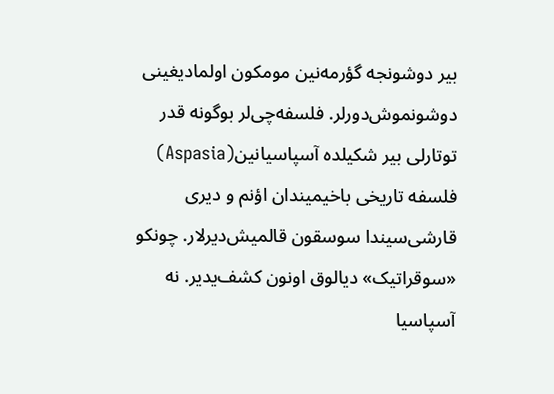بیر دوشونجه گؤرمه‌نین مومکون اولمادیغینی دوشونموش‌دورلر. فلسفه‌چی‌لر بوگونه قدر توتارلی بیر شکیلده آسپاسیانین(Aspasia) فلسفه تاریخی باخیمیندان اؤنم و دیری قارشی‌سیندا سوسقون قالمیش‌دیرلار. چونکو «سوقراتیک» دیالوق اونون کشف‌یدیر. نه آسپاسیا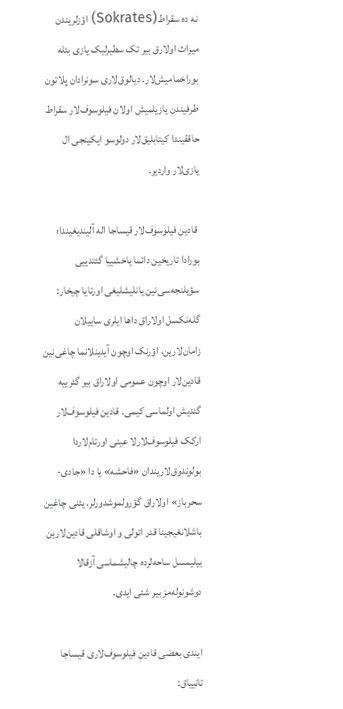نه ده سقراط(Sokrates) اؤزلریندن میراث اولارق بیر تک سطیرلیک یازی بئله بوراخمامیش‌لار. دیالوق‌لاری سونرادان پلاتون طرفیندن یازیلمیش اولان فیلوسوف‌لار سقراط حاققیندا کیتابلیق‌لار دولوسو ایکینجی ال یازی‌لار واردیر.

 قادین فیلوسوف‌لار قیساجا اله آلیندیغیندا؛ بورادا تاریخین دائما یاخشییا گئتدییی سؤیلنجه‌سی‌نین یانلیشلیغی اورتایا چیخار: گله‌نکسل اولاراق داها ایلری ساییلان زامان‌لارین، اؤرنک اوچون آیدینلانما چاغی‌نین قادین‌لار اوچون عمومی اولاراق بیر گئرییه گئدیش اولماسی کیمی. قادین فیلوسوف‌لار ارکک فیلوسوف‌لارلا عینی اورتام‌لاردا بولوندوق‌لاریندان «فاحشه» یا دا «جادی- سحرباز» اولاراق گؤرولموشدورلر. یئنی چاغین باشلانغیجینا قدر ائولی و اوشاقلی قادین‌لارین بیلیمسل ساحه‌لرده چالیشماسی آزقالا دوشونوله‌مز بیر شئی ایدی.

ایندی بعضی قادین فیلوسوف‌لاری قیساجا تانییاق: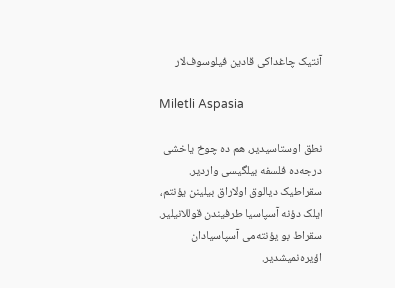آنتیک چاغداکی قادین فیلوسوف‌لار

Miletli Aspasia

نطق اوستاسیدیر، هم ده چوخ یاخشی درجه‌ده فلسفه بیلگیسی واردیر. سقراطیک دیالوق اولاراق بیلینن یؤنتم، ایلک دؤنه آسپاسیا طرفیندن قوللانیلیر. سقراط بو یؤنته‌می آسپاسیادان اؤیره‌نمیشدیر.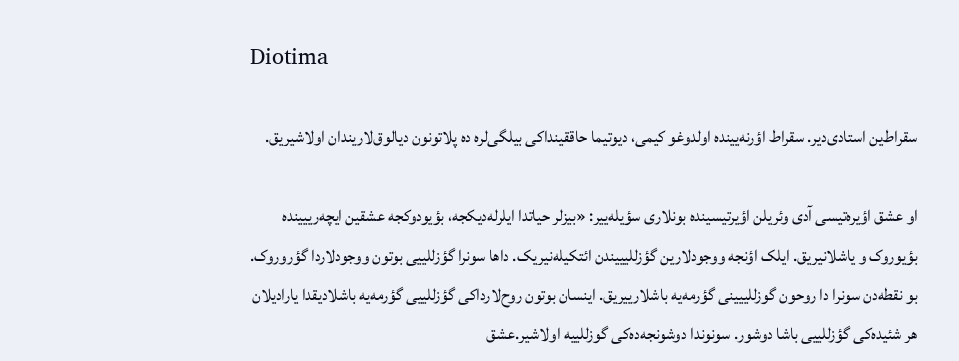Diotima

سقراط‌ین استادی‌دیر. سقراط اؤرنه‌یینده اولدوغو کیمی، دیوتیما حاققینداکی بیلگی‌لره ده پلاتونون دیالوق‌لاریندان اولاشیریق.

او عشق اؤیره‌تیسی آدی وئریلن اؤیرتیسینده بونلاری سؤیله‌ییر: «بیزلر حیاتدا ایلرله‌دیکجه، بؤیودوکجه عشقین ایچه‌رییینده بؤیوروک و یاشلانیریق. ایلک اؤنجه ووجودلارین گؤزللیییندن ائتکیله‌نیریک. داها سونرا گؤزللییی بوتون ووجودلاردا گؤروروک. بو نقطه‌دن سونرا دا روحون گوزللییینی گؤرمه‌یه باشلارییریق. اینسان بوتون روح‌لارداکی گؤزللییی گؤرمه‌یه باشلادیقدا یارادیلان هر شئیده‌کی گؤزللییی باشا دوشور. سونوندا دوشونجه‌ده‌کی گوزللییه اولاشیر.عشق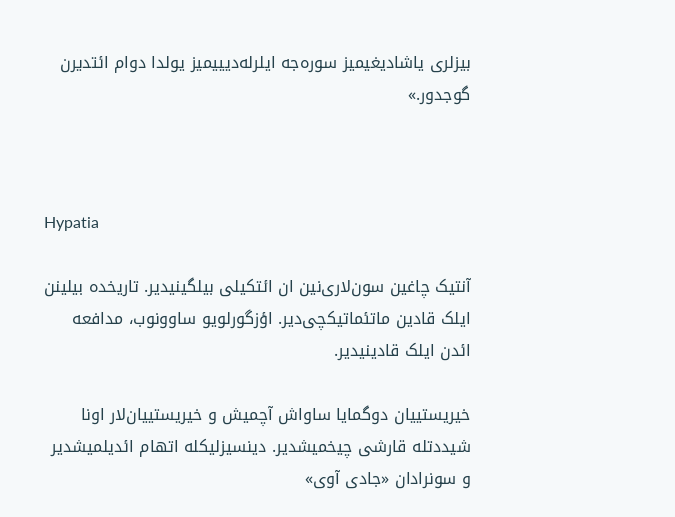بیزلری یاشادیغیمیز سوره‌جه ایلرله‌دیییمیز یولدا دوام ائتدیرن گوجدور.»



Hypatia

آنتیک چاغین سون‌لاری‌نین ان ائتکیلی بیلگینیدیر. تاریخده بیلینن ایلک قادین ماتئماتیکچی‌دیر. اؤزگورلویو ساوونوب، مدافعه ائدن ایلک قادینیدیر.

خیریستییان دوگمایا ساواش آچمیش و خیریستییان‌لار اونا شیددتله قارشی چیخمیشدیر. دینسیزلیکله اتهام ائدیلمیشدیر و سونرادان «جادی آوی»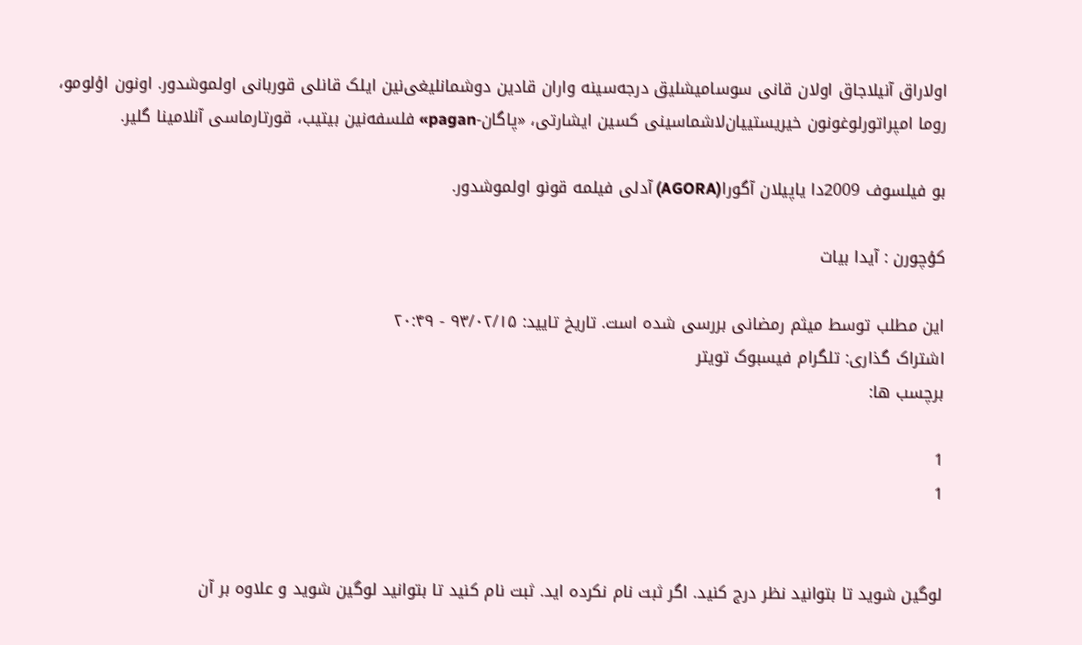اولاراق آنیلاجاق اولان قانی سوسامیشلیق درجه‌سینه واران قادین دوشمانلیغی‌نین ایلک قانلی قوربانی اولموشدور. اونون اؤلومو، روما امپراتورلوغونون خیریستییان‌لاشماسینی کسین ایشارتی، «پاگان-pagan» فلسفه‌نین بیتیب، قورتارماسی آنلامینا گلیر.

بو فیلسوف 2009دا یاپیلان آگورا(AGORA) آدلی فیلمه قونو اولموشدور.

کؤچورن : آیدا بیات

این مطلب توسط میثم رمضانی بررسی شده است. تاریخ تایید: ۹۳/۰۲/۱۵ - ۲۰:۴۹
اشتراک گذاری: تلگرام فیسبوک تویتر
برچسب ها:

1
1


لوگین شوید تا بتوانید نظر درج کنید. اگر ثبت نام نکرده اید. ثبت نام کنید تا بتوانید لوگین شوید و علاوه بر آن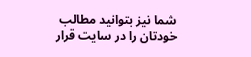شما نیز بتوانید مطالب خودتان را در سایت قرار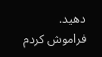دهید.
فراموش کردم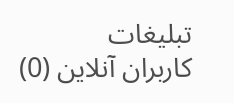تبلیغات
کاربران آنلاین (0)